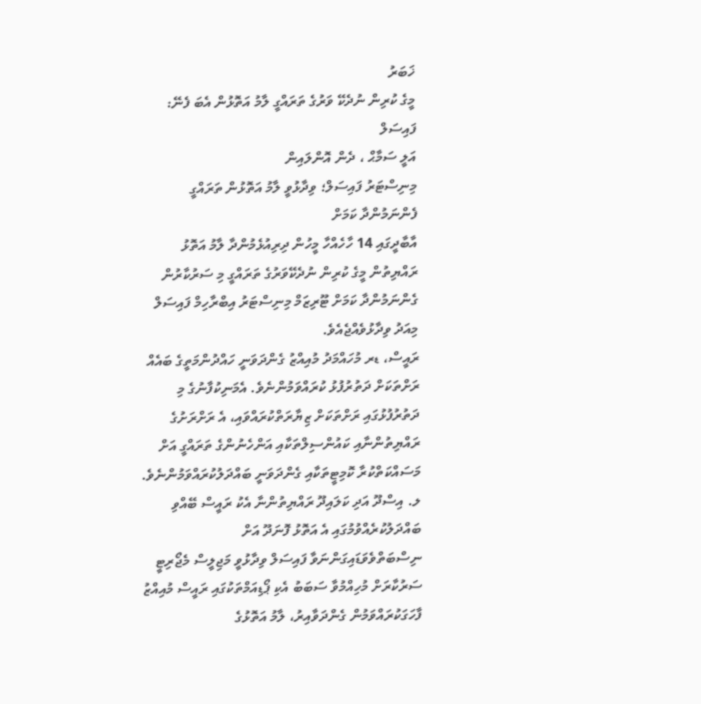ޚަބަރު
މީގެ ކުރިން ނުދެކޭ ވަރުގެ ތަރައްގީ ލާމު އަތޮޅުން އެބަ ފެނޭ: ފައިސަލް
އަލީ ސަމާޙް ، ދެން އޮންލައިން
މިނިސްޓަރު ފައިސަލް؛ ވިދާޅުވީ ލާމު އަތޮޅުން ތަރައްގީ ފެންނަމުންދާ ކަމަށް
އާބާދީގައި 14 ހާހެއްހާ މީހުން ދިރިއުޅެމުންދާ ލާމު އަތޮޅު ރައްޔިތުން މީގެ ކުރިން ނުދެކޭވަރުގެ ތަރައްގީ މި ސަރުކާރުން ގެންނަމުންދާ ކަމަށް ޓޫރިޒަމް މިނިސްޓަރު އިބްރާހިމް ފައިސަލް މިއަދު ވިދާޅުވެއްޖެއެވެ.
ރައީސް، ޑރ މުހައްމަދު މުއިއްޒު ގެންދަވަނީ ހައްދުންމަތީގެ ބައެއް ރަށްތަކަށް ދަތުރުފުޅު ކުރައްވަމުންނެވެ. އެމަނިކުފާނުގެ މި ދަތުރުފުޅުގައި ރަށްތަކަށް ޒިޔާރަތްކުރައްވައި، އެ ރަށްރަށުގެ ރައްޔިތުންނާއި ކައުންސިލްތަކާއި އަންހެނުންގެ ތަރައްގީ އަށް މަސައްކަތްކުރާ ކޮމިޓީތަކާއި ގެންދަވަނީ ބައްދަލުކުރައްވަމުންނެވެ.
ލ. އިސްދޫ އަދި ކަލައިދޫ ރައްޔިތުންނާ އެކު ރައީސް ބޭއްވި ބައްދަލުކުރެއްވުމުގައި އެ އަތޮޅު ފޮނަދޫ އަށް ނިސްބަތްވެވަޑައިގަންނަވާ ފައިސަލް ވިދާޅުވީ މަޖިލީސް މެޖޯރިޓީ ސަރުކާރަށް މުހިއްމުވާ ސަބަބު އެކި ޕޯޑިއަމްތަކުގައި ރައީސް މުއިއްޒު ފާހަގަކުރައްވަމުން ގެންދަވާއިރު، ލާމު އަތޮޅުގެ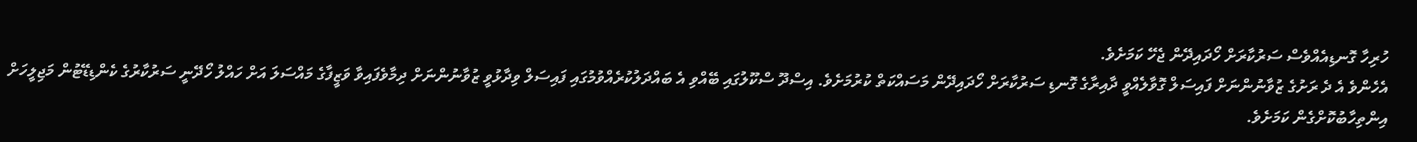ހުރިހާ ގޮނޑިއެއްވެސް ސަރުކާރަށް ހޯދައިދޭން ޖެހޭ ކަމަށެވެ.
އެހެންވެ އެ ދެ ރަށުގެ ޒުވާނުންނަށް ފައިސަލް ގޮވާލެއްވީ ދާއިރާގެ ގޮނޑި ސަރުކާރަށް ހޯދައިދޭން މަސައްކަތް ކުރުމަށެވެ. އިސްދޫ ސްކޫލުގައި ބޭއްވި އެ ބައްދަލުކުރެއްވުމުގައި ފައިސަލް ވިދާޅުވީ ޒުވާނުންނަށް ދިމާވެފައިވާ ވަޒީފާގެ މައްސަލަ އަށް ހައްލު ހޯދޭނީ ސަރުކާރުގެ ކެންޑިޑޭޓުން މަޖިލީހަށް އިންތިހާބުކޮށްގެން ކަމަށެވެ.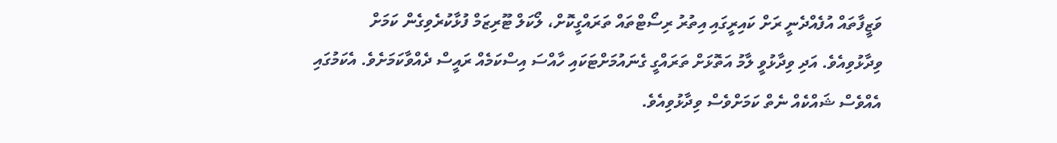ވަޒީފާތައް އުފެއްދެނީ ރަށް ކައިރީގައި އިތުރު ރިސޯޓްތައް ތަރައްގީކޮށް، ލޯކަލް ޓޫރިޒަމް ފުޅާކުރެވިގެން ކަމަށް ވިދާޅުވިއެވެ. އަދި ވިދާޅުވީ ލާމު އަތޮޅަށް ތަރައްގީ ގެނައުމަށްޓަކައި ހާއްސަ އިސްކަމެއް ރައީސް ދެއްވާކަމަށެވެ. އެކަމުގައި އެއްވެސް ޝައްކެއް ނެތް ކަމަށްވެސް ވިދާޅުވިއެވެ.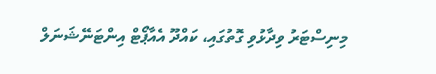މިނިސްޓަރު ވިދާޅުވި ގޮތުގައި، ކައްދޫ އެއާޕޯޓް އިންޓަނޭޝަނަލް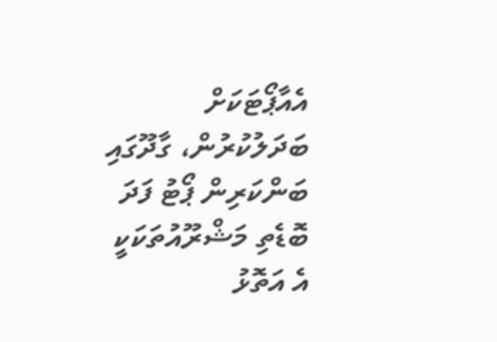އެއާޕޯޓަކަށް ބަދަލުކުރުން، ގާދޫގައި ބަންކަރިން ޕޯޓު ފަދަ ބޮޑެތި މަޝްރޫއުތަކަކީ އެ އަތޮޅު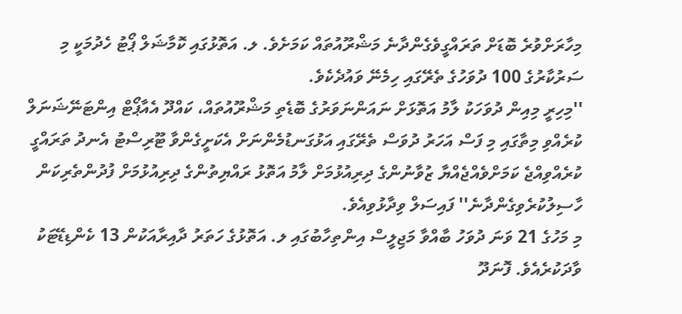މިހާރަށްވުރެ ބޮޑަށް ތަރައްގީވެގެންދާނެ މަޝްރޫއުތައް ކަމަށެވެ. ލ. އަތޮޅުގައި ކޮމާޝަލް ޕޯޓު ހެދުމަކީ މި ސަރުކާރުގެ 100 ދުވަހުގެ ތެރޭގައި ހިމެނޭ ވައުދެކެވެ.
''މިހިރީ މިއިން ދުވަހަކު ލާމު އަތޮޅަށް ނައަންނަވަރުގެ ބޮޑެތި މަޝްރޫއުތައް، ކައްދޫ އެއާޕޯޓް އިންޓަނޭޝަނަލް ކުރެއްވި މިތާގައި މި ފަސް އަހަރު ދުވަސް ތެރޭގައި އަޅުގަނޑުމެންނަށް އެކަށީގެންވާ ޓޫރިސްޓު އެނދު ތަރައްގީ ކުރެއްވިއްޖެ ކަމަށްވެއްޖެއްޔާ ޒުވާނުންގެ ދިރިއުޅުމަށް ލާމު އަތޮޅު ރައްޔިތުންގެ ދިރިއުޅުމަށް ފުދުންތެރިކަން ހާސިލުކުރެވިގެންދާނެ'' ފައިސަލް ވިދާޅުވިއެވެ.
މި މަހުގެ 21 ވަނަ ދުވަހު ބާއްވާ މަޖިލީސް އިންތިހާބުގައި ލ. އަތޮޅުގެ ހަތަރު ދާއިރާއަކުން 13 ކެންޑިޑޭޓަކު ވާދަކުރެއެވެ. ފޮނަދޫ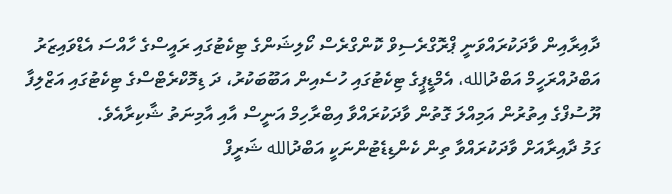ދާއިރާއިން ވާދަކުރައްވަނީ ޕްރޮގްރެސިވް ކޮންގްރެސް ކޯލިޝަންގެ ޓިކެޓުގައި ރައީސްގެ ހާއްސަ އެޑްވައިޒަރު އަބްދުއްރަހީމް އަބްދުالله، އެމްޑީޕީގެ ޓިކެޓުގައި ހުސެއިން އަބޫބަކުރު، ދަ ޑިމޮކްރެޓްސްގެ ޓިކެޓުގައި އަޒްލިފާ ޔޫސުފްގެ އިތުރުން އަމިއްލަ ގޮތުން ވާދަކުރައްވާ އިބްރާހިމް އަނީސް އާއި އާމިނަތު ޝާކިރާއެވެ.
ގަމު ދާއިރާއަށް ވާދަކުރައްވާ ތިން ކެންޑިޑެޓުންނަކީ އަބްދުالله ޝަރީފް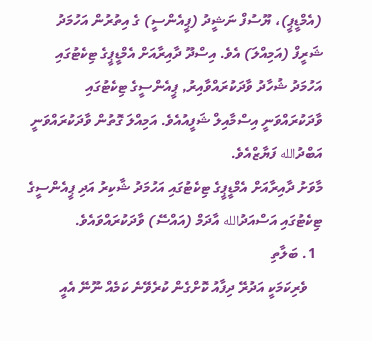(އެމްޑީޕީ)، ޔޫސުފް ނަޝީދު (ޕީއެންސީ) ގެ އިތުރުން އަހުމަދު ޝަރީފް (އަމިއްލަ) އެވެ. އިސްދޫ ދާއިރާއަށް އެމްޑީޕީގެ ޓިކެޓުގައި އަހުމަދު ޝުހާދު ވާދަކުރައްވާއިރު, ޕީއެންސީގެ ޓިކެޓުގައި ވާދަކުރައްވަނީ އިސްމާއިލް ޝަފީއުއެވެ. އަމިއްލަ ގޮތުން ވާދަކުރައްވަނީ އަބްދުالله ފަޔާޒްއެވެ.
މާވަށު ދާއިރާއަށް އެމްޑީޕީގެ ޓިކެޓުގައި އަހުމަދު ޝާކިރު އަދި ޕީއެންސީގެ ޓިކެޓުގައި އަސްއަދުالله އާދަމް (އައްސޭ) ވާދަކުރައްވައެވެ.
  1. ބަލާތި
    ވެރިކަމަކީ އަދުރޭ ދިފާއު ކޮށްގެން ކުރެވޭނެ ކަމެއް ނޫނޭ އެއީ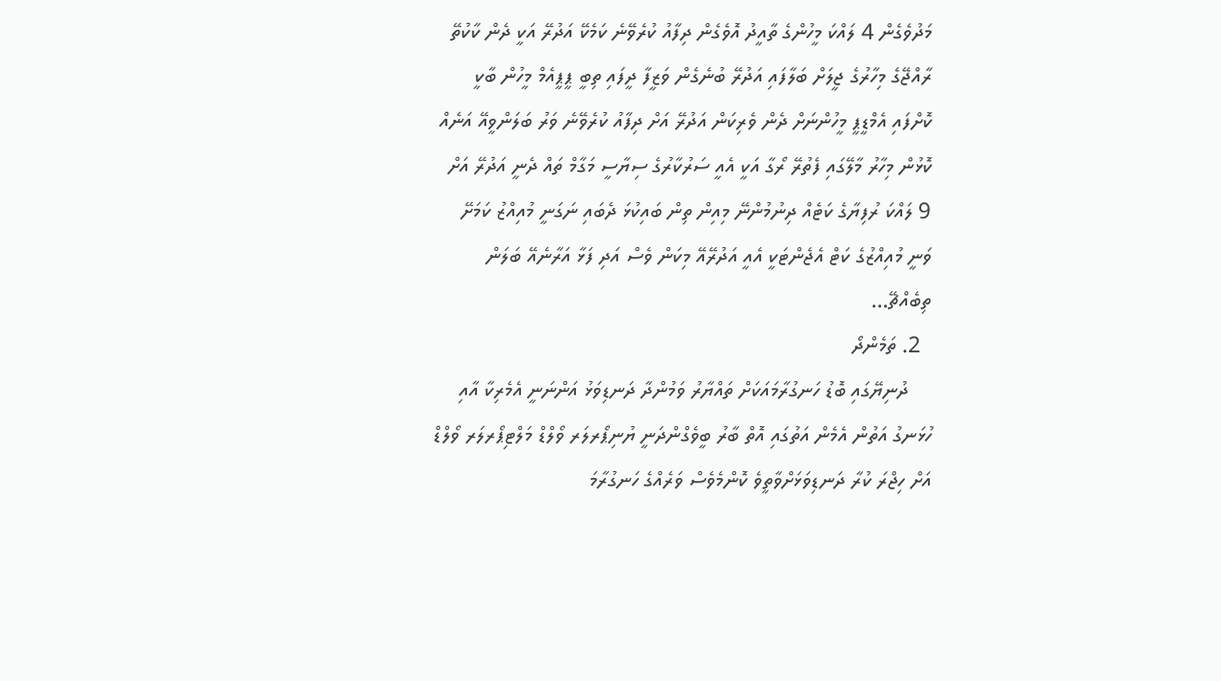މަދުވެގެން 4 ލައްކަ މީހުންގެ ތާއީދު އޮވެގެން ދިފާއު ކުރެވޭނެ ކަމެކޭ އަދުރޭ އަކީ ދެން ކާކުތޭ ރާއްޖޭގެ މިހާރުގެ ޖީލަށް ބަލާފައި އަދުރޭ ބުނެގެން ވަޒީފާ ދީފައި ތިބީ ޕީޕީއެމް މީހުން ބާކީ ކޮށްފައި އެމްޑީޕީ މީހުންނަށް ދެން ވެރިކަން އަދުރޭ އަށް ދިފާއު ކުރެވޭނެ ވަރު ބަލަންވީއޭ އަނެއް ކޮޅުން މިހާރު މާލޭގައި ފެތުރޭ ރޯގާ އަކީ އެއީ ސަރުކާރުގެ ސިޔާސީ މަގާމް ތައް ދެނީ އަދުރޭ އަށް 9 ލައްކަ ރުފިޔާގެ ކަޓެއް ދިނުމުންނޭ މިއިން ތިން ބައިކުޅަ ދެބައި ނަގަނީ މުއިއްޒު ކަމަށޭ ވަނީ މުއިއްޒުގެ ކަޓް އެޖެންޓަކީ އެއީ އަދުރޭއޭ މިކަން ވެސް އަދި ފަޅާ އަރާނެއޭ ބަލަން ތިބެއްޗޭ…
  2. ތަމެންދޯ
    ދުނިޔޭގައި ބޮޑު ހަނގުރާމައަކަށް ތައްޔާރު ވަމުންދާ ދަނޑިވަޅު އަންނަނީ އެމެރިކާ އާއި ހުޅަނގު އަތުން އެމެން އަތުގައި އޮތް ބާރު ބީވެގްންދަނީ ޔުނިޕޯރލަރ ވޯލްޑް މަލްޓިޕޯރލަރ ވޯލްޑް އަށް ހިޖްރަ ކުރާ ދަނޑިވަޅަށްވާތީވެ ކޮންމެވެސް ވަރެއްގެ ހަނގުރާމަ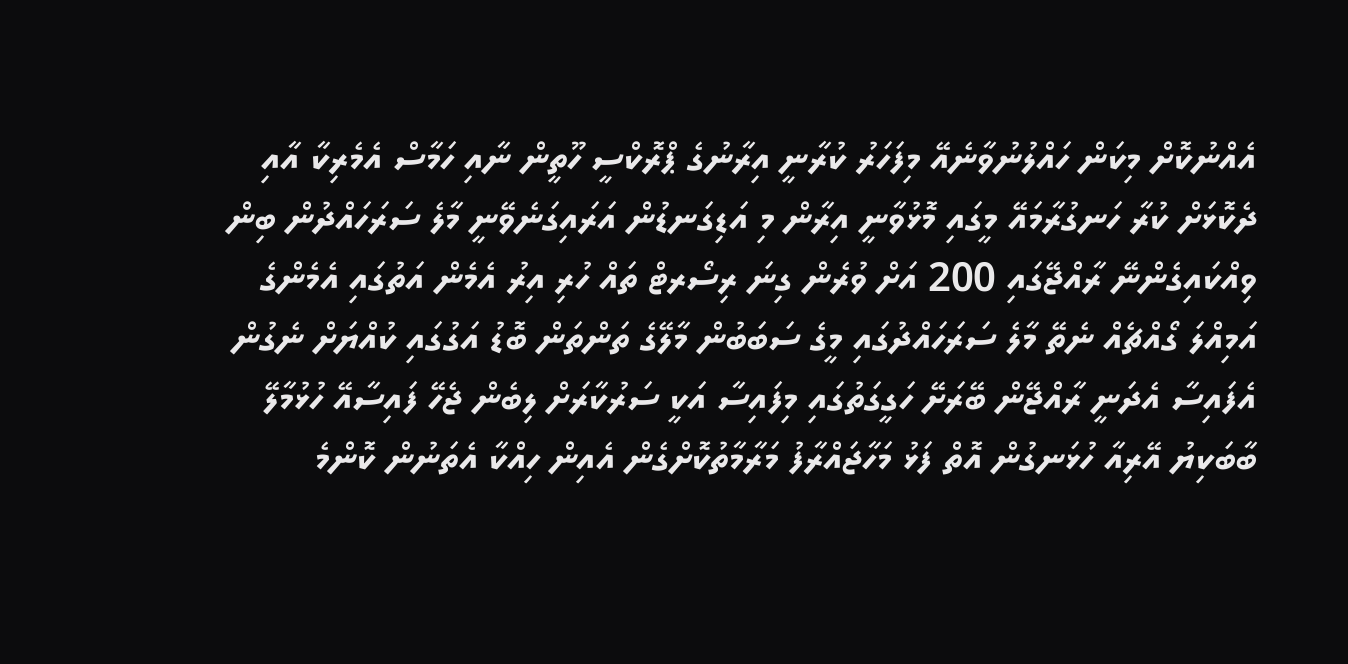އެއްނުކޮށް މިކަން ހައްލުނުވާނެއޭ މިފަހަރު ކުރާނީ އިރާނުގެ ޕްރޮކްސީ ހޫތީން ނާއި ހަމާސް އެމެރިކާ އާއި ދެކޮޅަށް ކުރާ ހަނގުރާމައޭ މީގައި މޮޅުވާނީ އިރާން މި އަޑިގަނޑުން އަރައިގަނެވޭނީ މާލެ ސަރަހައްދުން ބިން ވިއްކައިގެންނޭ ރާއްޖޭގައި 200 އަށް ވުރެން ގިނަ ރިސޯރޓް ތައް ހުރި އިރު އެމެން އަތުގައި އެމެންގެ އަމިއްލަ ގޯއްޗެއް ނެތޭ މާލެ ސަރަހައްދުގައި މީގެ ސަބަބުން މާލޭގެ ތަންތަން ބޮޑު އަގުގައި ކުއްޔަށް ނެގުން އެފައިސާ އެދަނީ ރާއްޖޭން ބޭރަށޭ ހަގީގަތުގައި މިފައިސާ އަކީ ސަރުކާރަށް ލިބެން ޖެހޭ ފައިސާއޭ ހުޅުމާލޭ ބާބަކިޔު އޭރިއާ ހުޅަނގުން އޮތް ފަޅު މަހާޖައްރާފު މަރާމާތުކޮށްގެން އެއިން ހިއްކާ އެތަނުން ކޮންމެ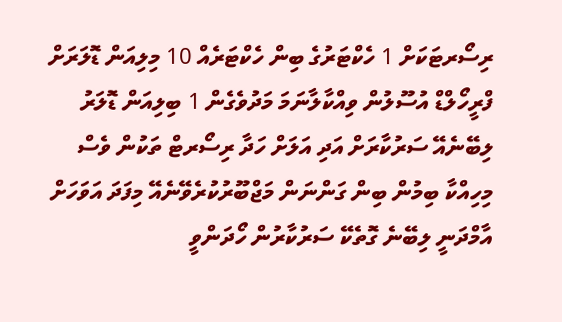ރިސޯރޓަކަށް 1 ހެކްޓަރުގެ ބިން ހެކްޓަރެއް 10 މިލިއަން ޑޮލަރަށް ފްރީހޯލްޑް އުސޫލުން ވިއްކާލާނަމަ މަދުވެގެން 1 ބިލިއަން ޑޮލަރު ލިބޭނެއޭ ސަރުކާރަށް އަދި އަލަށް ހަދާ ރިސޯރޓް ތަކުން ވެސް މިހިއްކާ ބިމުން ބިން ގަންނަން މަޖްބޫރުކުރެވޭނެއޭ މިފަދަ އަވަހަށް އާމްދަނީ ލިބޭނެ ގޮތެކޭ ސަރުކާރުން ހޯދަންވީ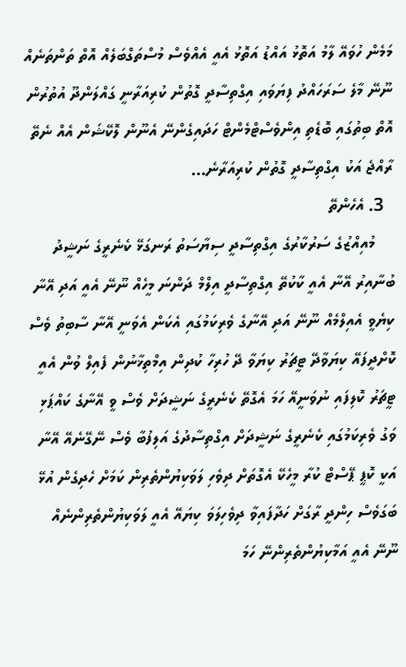މަމެން ހުވައޭ ލާމު އަތޮޅު އައްޑު އަތޮޅު އެއީ އެއްވެސް މުސްތަގްބަލެއް އޮތް ތަންތަނެއް ނޫނޭ މާލެ ސަރަހައްދު ފިޔަވައި އިގްތިސާދީ ގޮތުން ކުރިއަރާނީ ގައްލަންދޫ އުތުރުން އޮތް ބިތުގައި ބޮޑެތި އިންވެސްޓްމެންޓް ހަދައިގެންނޭ އެނޫން ލޮކޭޝަން އެއް ނެތޭ ރާއްޖެ އަކު އިގްތިސާދީ ގޮތުން ކުރިއަރާނެ…
  3. އެހެންތޭ
    މުއިއްޒުގެ ސަރުކާރުގެ އިގްތިސާދީ ސިޔާސަތު ރަނގަޅޭ ކެނެރީގެ ނަޝީދު ބުނާއިރު އޭނާ އެއީ ކާކުތޭ އިގްތިސާދީ އިލްމް ދަންނަ މީހެއް ނޫނޭ އެއީ އަދި އޭނާ ކިޔެވީ އެއިލްމެއް ނޫނޭ އަދި އޭނާގެ ވެރިކަމުގައި އެކަން އެވަނީ އޭނާ ސާބިތު ވެސް ކޮށްދީފައޭ ކިޔަވާދޭ ޓީޗަރު ކިޔަވާ ދޭ ހުރިހާ ކުދިން އިމްތިޚާނުން ފެއިލް ވުން އެއީ ޓީޗަރު ކޮލިފައި ނުވަނީއޭ ހަމަ އެގޮތޭ ކެނެރީގެ ނަޝީދަށް ވެސް ވީ އޭނާގެ ކައްޕަޅި ވަގު ވެރިކަމުގައި ކެނެރީގެ ނަޝީދަށް އިގްތިސާދުގެ އަލިފުބާ ވެސް ނޭގޭނެއޭ އޭނާ އަކީ ކޮޕީ ޕޭސްޓް ކުރާ މީހެކޭ އެގޮތަށް ދިވެހި ލަވަކިޔުންތެރިން ކަމަށް ހެދިގެން އުޅޭ ބަގަވެސް ހިންދީ ރާގަށް ހަދާފައިވާ ދިވެހިލަވަ ކިޔައޭ އެއީ ލަވަކިޔުންތެރިންނެއް ނޫނޭ އެއީ އަމާކިޔުންތެރިންނޭ ހަމަ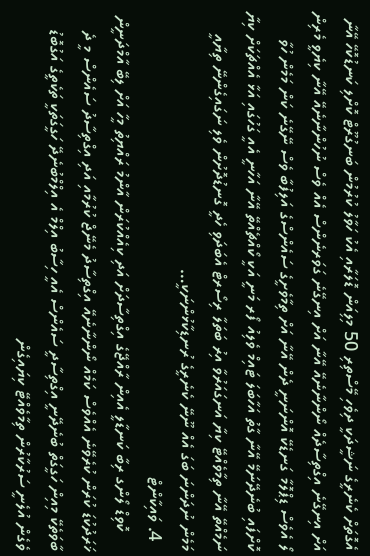އެގޮތަށް ކެނެރީގެ ނަޝީދަކީ ދިވެހި މޭސްތިރި 50 މިލިއަން ޑޮލަރާއި އެކު ހަވާލު ކުރުމުން ބަނގުރޫޓް ކޮށްލި ކަނޑުކޮހޭ އޭނާ އަށް އިނގޭނެ އިގްތިސާދެއް ނޯންނާނެއޭ އޭނާ އަށް އިނގޭނެ ގަވަރނެންސް އެއް ވެސް ނުހުންނާނެއޭ އޭނާ ކިޔެވީ މެރިން ލޯ އެވެސް ޑިޕްލޮމާ ގަނޑެކޭ އޮންނަނީ ދެން އޭނާ އަށް ތިމާވެށީގެ ސައެންސްގެ އަލިފުބާ ވެސް ނޭގޭނެ ކަން މަމެން ހުވާ ކޮށްފައި ބުނެދޭނަމޭ އޭނާ ގާތު އަހާބަލަ ޓައިމް ވެލިއު ފޯރ މަނީ އަކީ ކޯއްޗެއްތޭ އޭނާ އަހާނީ އެއީ ގަހުގައި އަޅާ އެއްޗަކަށް ކިޔާ ނަމެއްތޭ އޭނާ ތިމާވެއްޓޭ ކިޔާ އަނގައަރުވާ އިރު ބަތަލާ ރިސޯރޓް އެބަދަވި ހެދީ ގޮނޑުދޮށުން ވެލި ނަގައިގެންނޭ ތިޔާއީ މަމެން ނުދަންނަ ބަގަ އެއް ނޫނޭ ކެނެރީގެ ރުނޑިކާޅުންނަކީ…
  4. ވައިކާންޓް
    ކޮވިޑް ލޯންގ ރިބާ ކަނޑާލީ އެއިން ރާއްޖޭގެ އިގްތިސާދަށް އަދި ކިއެއްކުރަން އާންމު ރައްޔިތު މީހާ އަށް ލިބޭ އާމްދަނީން ޚަރަދުކުޑަ ކުރަން ކުރެވޭނެ އެއްވެސް ކަމެއް ނޯންނާނެއޭ އިގްތިސާދު މެނޭޖް ކުރުމާއި އަދި އިގްތިސާދު ސައެންސް މީ ދެ ބާވަތެކޭ މިއިން ހަގީގަތް ބުނެދޭނީ އިގްތިސާދީ ސައެންސް އެއީ ހިސާބު އިލްމް އެ އިލްމްބުނެދޭ ހަގީގަތަކީ ތަކެތީގެ އަގުބޮޑު ވެގެން އުލެނީ ސަރުކާރުން ތިމާވެއްޓޭ ކިޔައިގެން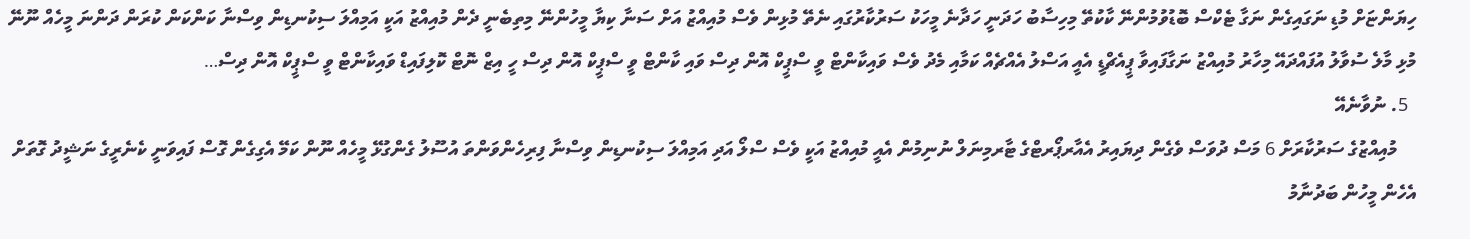ހިޔަންޏަށް މުޑި ނަގައިގެން ނަގާ ޓެކްސް ބޮޑުވުމުންނޭ ކާކުތޭ މިހިސާބު ހަދަނީ ހަދާނެ މީހަކު ސަރުކާރުގައި ނެތޭ މުޅިން ވެސް މުއިއްޒު އަށް ސަނާ ކިޔާ މީހުންނޭ މިތިބެނީ ދެން މުއިއްޒު އަކީ އަމިއްލަ ސިކުނޑިން ވިސްނާ ކަންކަން ކުރަން ދަންނަ މީހެއް ނޫނޭ މުޅި މާލެ ސުވާލު އުފައްދައޭ މިހާރު މުއިއްޒު ނަގާފައިވާ ޕީއެޗްޑީ އެއީ އަސްލު އެއްޗެއް ކަމާއި މެދު ވެސް ވައިކާންޓް ވީ ސްޕީކް އޮން ދިސް ވައި ކާންޓް ވީ ސްޕީކް އޮން ދިސް ހީ އިޒް ނޮޓް ކޮލިފައިޑް ވައިކާންޓް ވީ ސްޕީކް އޮން ދިސް…
  5. ނުވާނެއޭ
    މުއިއްޒުގެ ސަރުކާރަށް 6 މަސް ދުވަސް ވެގެން ދިޔައިރު އެއާރޕޯރޓްގެ ޓާރމިނަލް ނުނިމުން އެއީ މުއިއްޒު އަކީ ވެސް ސްލޯ އަދި އަމިއްލަ ސިކުނޑިން ވިސްނާ ފިރިހެންވަންތަ އުސޫލު ގެންގުޅޭ މީހެއް ނޫން ކަމޭ އެގިގެން ގޮސް ފައިވަނީ ކެނެރީގެ ނަޝީދު ގޮތަށް އެހެން މީހުން ބަދުނާމު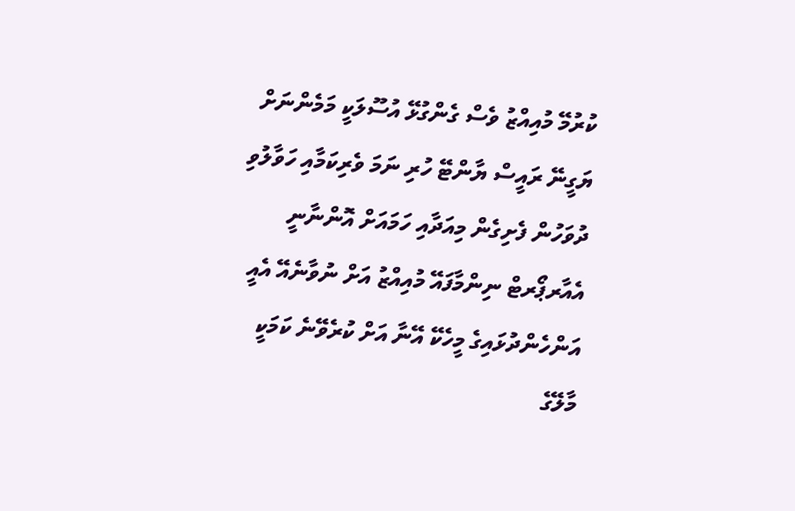ކުރުމޭ މުއިއްޒު ވެސް ގެންގުޅޭ އުސޫލަކީ މަމެންނަށް ޔަގީނޭ ރައީސް ޔާންޓޭ ހުރި ނަމަ ވެރިކަމާއި ހަވާލުވި ދުވަހުން ފެށިގެން މިއަދާއި ހަމައަށް އޮންނާނީ އެއާރޕޯރޓް ނިންމާފައޭ މުއިއްޒު އަށް ނުވާނެއޭ އެއީ އަންހެންދުޅައިގެ މީހެކޭ އޭނާ އަށް ކުރެވޭނެ ކަމަކީ މާލޭގެ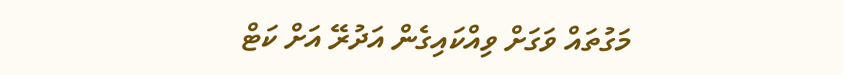މަގުތައް ވަގަށް ވިއްކައިގެން އަދުރޭ އަށް ކަޓް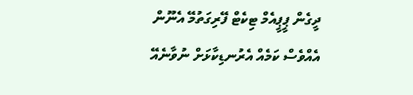ދީގެން ޕީޕީއެމް ޓިކެޓް ފޭރިގަތުމޭ އެނޫން އެއްވެސް ކަމެއް އެރުނޑިކާޅަށް ނުވާނެއޭ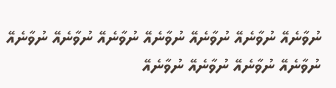ނުވާނެއޭ ނުވާނެއޭ ނުވާނެއޭ ނުވާނެއޭ ނުވާނެއޭ ނުވާނެއޭ ނުވާނެއޭ ނުވާނެއޭ ނުވާނެއޭ ނުވާނެއޭ ނުވާނެއޭ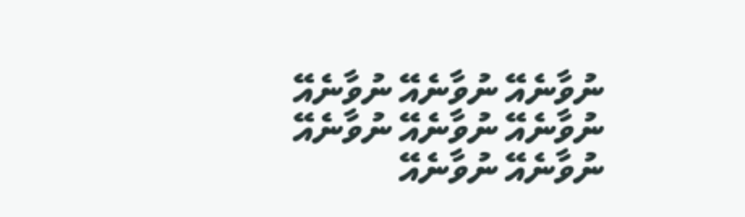ނުވާނެއޭ ނުވާނެއޭ ނުވާނެއޭ ނުވާނެއޭ ނުވާނެއޭ ނުވާނެއޭ ނުވާނެއޭ ނުވާނެއޭ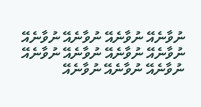ނުވާނެއޭ ނުވާނެއޭ ނުވާނެއޭ ނުވާނެއޭ ނުވާނެއޭ ނުވާނެއޭ ނުވާނެއޭ ނުވާނެއޭ ނުވާނެއޭ ނުވާނެއޭ ނުވާނެއޭ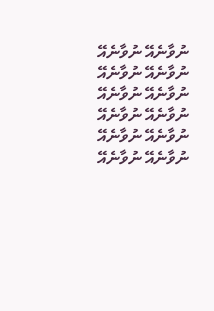ނުވާނެއޭ ނުވާނެއޭ ނުވާނެއޭ ނުވާނެއޭ ނުވާނެއޭ ނުވާނެއޭ ނުވާނެއޭ ނުވާނެއޭ ނުވާނެއޭ ނުވާނެއޭ ނުވާނެއޭ ނުވާނެއޭ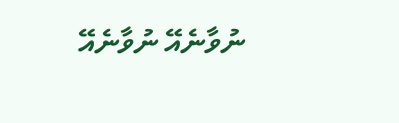ނުވާނެއޭ ނުވާނެއޭ